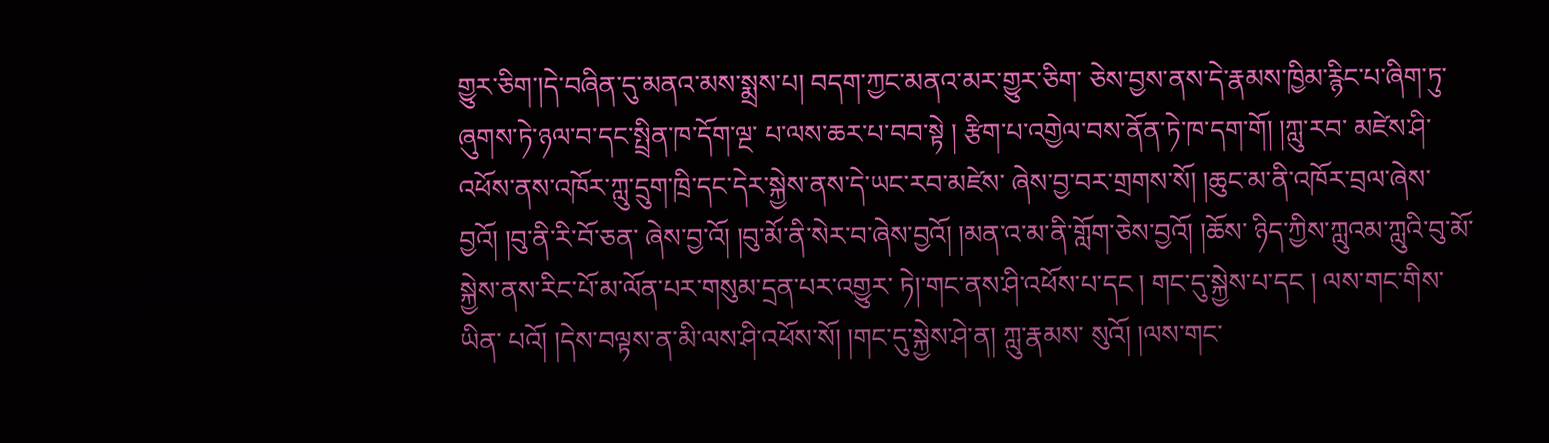གྱུར་ཅིག་།དེ་བཞིན་དུ་མནའ་མས་སྨྲས་པ། བདག་ཀྱང་མནའ་མར་གྱུར་ཅིག་ ཅེས་བྱས་ནས་དེ་རྣམས་ཁྱིམ་རྙིང་པ་ཞིག་ཏུ་ཞུགས་ཏེ་ཉལ་བ་དང་སྤྲིན་ཁ་དོག་ལྔ་ པ་ལས་ཆར་པ་བབ་སྟེ ། རྩིག་པ་འགྱེལ་བས་ནོན་ཏེ་ཁ་དག་གོ། །ཀླུ་རབ་ མཛེས་ཤི་འཕོས་ནས་འཁོར་ཀླུ་དྲུག་ཁྲི་དང་དེར་སྐྱེས་ནས་དེ་ཡང་རབ་མཛེས་ ཞེས་བྱ་བར་གྲགས་སོ། །ཆུང་མ་ནི་འཁོར་བྲལ་ཞེས་བྱའོ། །བུ་ནི་རི་བོ་ཅན་ ཞེས་བྱ་འོ། །བུ་མོ་ནི་སེར་བ་ཞེས་བྱའོ། །མན་འ་མ་ནི་གློག་ཅེས་བྱའོ། །ཆོས་ ཉིད་ཀྱིས་ཀླུའམ་ཀླུའི་བུ་མོ་སྐྱེས་ནས་རིང་པོ་མ་ལོན་པར་གསུམ་དྲན་པར་འགྱུར་ ཏེ།་གང་ནས་ཤི་འཕོས་པ་དང ། གང་དུ་སྐྱེས་པ་དང ། ལས་གང་གིས་ཡིན་ པའོ། །དེས་བལྟས་ན་མི་ལས་ཤི་འཕོས་སོ། །གང་དུ་སྐྱེས་ཤེ་ན། ཀླུ་རྣམས་ སུའོ། །ལས་གང་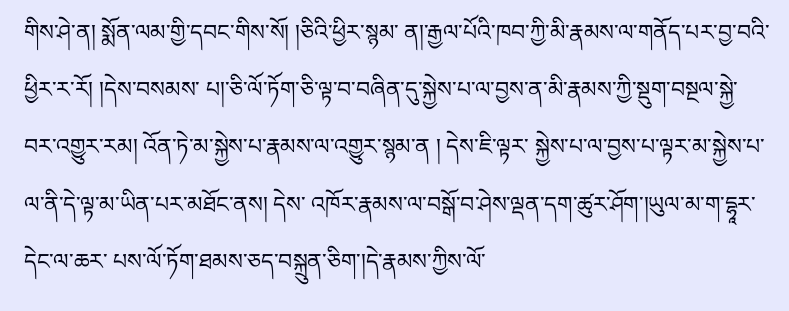གིས་ཤེ་ན། སྨོན་ལམ་གྱི་དབང་གིས་སོ། །ཅིའི་ཕྱིར་སྙམ་ ན།་རྒྱལ་པོའི་ཁབ་ཀྱི་མི་རྣམས་ལ་གནོད་པར་བྱ་བའི་ཕྱིར་ར་རོ། །དེས་བསམས་ པ།་ཅི་ལོ་ཏོག་ཅི་ལྟ་བ་བཞིན་དུ་སྐྱེས་པ་ལ་བྱས་ན་མི་རྣམས་ཀྱི་སྡུག་བསྔལ་སྐྱེ་ བར་འགྱུར་རམ། འོན་ཏེ་མ་སྐྱེས་པ་རྣམས་ལ་འགྱུར་སྙམ་ན ། དེས་ཇི་ལྟར་ སྐྱེས་པ་ལ་བྱས་པ་ལྟར་མ་སྐྱེས་པ་ལ་ནི་དེ་ལྟ་མ་ཡིན་པར་མཐོང་ནས། དེས་ འཁོར་རྣམས་ལ་བསྒོ་བ་ཤེས་ལྡན་དག་ཚུར་ཤོག་།ཡུལ་མ་ག་དྷཱར་དེང་ལ་ཆར་ པས་ལོ་ཏོག་ཐམས་ཅད་བསྐྲུན་ཅིག་།དེ་རྣམས་ཀྱིས་ལོ་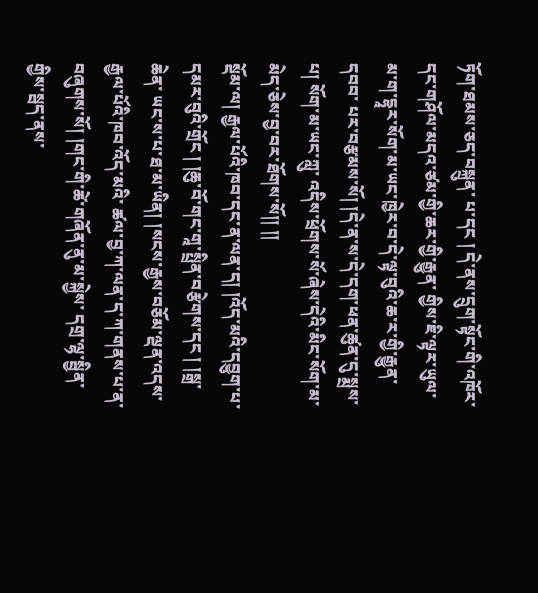ཏོག་ཐམས་ཅད་བསྐྲུན་ པ་དང ། དེ་ནས་དྲུག་སྟོང་གི་འཁོར་དང་གཤོལ་མདའ་ཙམ་གྱི་ཆར་གྱི་རྒྱུན་ གྱིས་ཇི་ལྟར་ཡུལ་མ་ག་དྷཱར་སོག་མ་ཡང་ཁྱེར་བ་དེ་ལྟ་བུའི་ཆ་ར་གྱི་རྒྱུན་དབབ་ པར་བརྩམས་སོ། །དེ་ན་ས་དེ་དག་ཕན་ཚུན་དུ་སྨྲས་པ། སོག་མ་ཡང་ཀླུ་ འདིས་ཕྲོགས་སོ་ཞེས་དེའི་མིང་སོག་མ་མེད་ཅེས་བྱ་བར་ཐོགས་སོ།། །།
སྡོམ་ལ། རྒྱལ་པོའི་ཁབ་དང་ན་ལན་ད། །འོད་མའི་དབྱུག་པ་ དམར་བུའི་གྲོང ། །ཆུ་བོ་གང་གཱ་སྤྲིན་བརྩེགས་དང ། །སྒྲ་ཆེན་ ཡང་ས་པ་ཐ་མ་ཡིན། །སངས་རྒྱས་བཅོམ་ལྡན་འདས་རྒྱལ་པོའི་ཁབ་འོད་མའི་ ཚལ་བྱ་ཀ་ལན་ད་ཀ་གནས་པ་ན་བཞུགས་སོ། །གང་གི་ཚེ་གཞོན་ནུ་མ་སྐྱེས་ དགྲ་ལྷ་སྦྱིན་གྱིས་སྦད་ནས་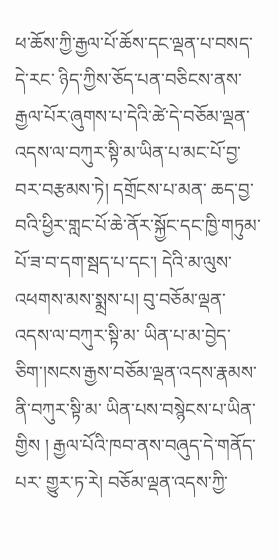ཕ་ཆོས་ཀྱི་རྒྱལ་པོ་ཆོས་དང་ལྡན་པ་བསད་དེ་རང་ ཉིད་ཀྱིས་ཅོད་པན་བཅིངས་ནས་རྒྱལ་པོར་ཞུགས་པ་དེའི་ཚེ་དེ་བཅོམ་ལྡན་ འདས་ལ་བཀུར་སྟི་མ་ཡིན་པ་མང་པོ་བྱ་བར་བརྩམས་ཏེ། དགྲོངས་པ་མན་ ཆད་བྱ་བའི་ཕྱིར་གླང་པོ་ཆེ་ནོར་སྐྱོང་དང་ཁྱི་གཏུམ་པོ་ཟ་བ་དག་སྦད་པ་དང་། དེའི་མ་ལུས་འཕགས་མས་སྨྲས་པ། བུ་བཅོམ་ལྡན་འདས་ལ་བཀུར་སྟི་མ་ ཡིན་པ་མ་བྱེད་ཅིག་།སངས་རྒྱས་བཅོམ་ལྡན་འདས་རྣམས་ནི་བཀུར་སྟི་མ་ ཡིན་པས་བསྙེངས་པ་ཡིན་གྱིས ། རྒྱལ་པོའི་ཁབ་ནས་བཞུད་དེ་གནོད་པར་ གྱུར་ཏ་རེ། བཅོམ་ལྡན་འདས་ཀྱི་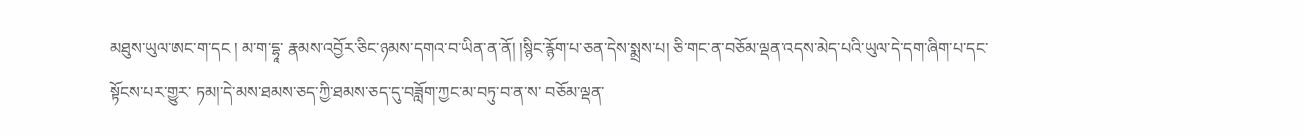མཐུས་ཡུལ་ཨང་ག་དང ། མ་ག་དྷཱ་ རྣམས་འབྱོར་ཅིང་ཉམས་དགའ་བ་ཡིན་ན་ནོ། །སྙིང་རྙོག་པ་ཅན་དེས་སྨྲས་པ། ཅི་གང་ན་བཅོམ་ལྡན་འདས་མེད་པའི་ཡུལ་དེ་དག་ཞིག་པ་དང་སྟོངས་པར་གྱུར་ ཏམ།་དེ་མས་ཐམས་ཅད་ཀྱི་ཐམས་ཅད་དུ་བཟློག་ཀྱང་མ་བཏུ་བ་ན་ས་ བཅོམ་ལྡན་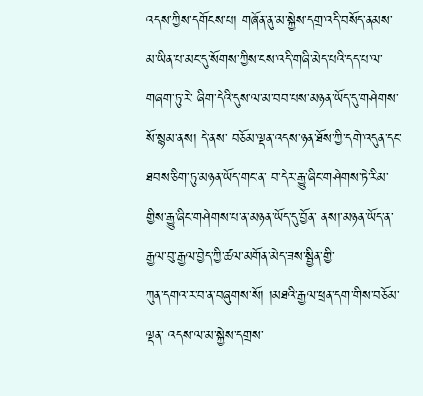འདས་ཀྱིས་དགོངས་པ། གཞོན་ནུ་མ་སྐྱེས་དགྲ་འདི་བསོད་ནམས་ མ་ཡིན་པ་མང་དུ་སོགས་ཀྱིས་ངས་འདི་གཞི་མེད་པའི་དད་པ་ལ་གཞག་ཏུ་རེ་ ཞིག་དེའི་དུས་ལ་མ་བབ་པས་མཉན་ཡོད་དུ་གཤེགས་སོ་སྙམ་ནས། དེ་ནས་ བཅོམ་ལྡན་འདས་ཉན་ཐོས་ཀྱི་དགེ་འདུན་དང་ཐབས་ཅིག་ཏུ་མཉན་ཡོད་གང་ན་ བ་དེར་རྒྱུ་ཞིང་གཤེགས་ཏེ་རིམ་གྱིས་རྒྱུ་ཞིང་གཤེགས་པ་ན་མཉན་ཡོད་དུ་བྱོན་ ནས།་མཉན་ཡོད་ན་རྒྱལ་བུ་རྒྱལ་བྱེད་ཀྱི་ཚལ་མགོན་མེད་ཟས་སྦྱིན་གྱི་
ཀུན་དགའ་ར་བ་ན་བཞུགས་སོ། །མཐའི་རྒྱལ་ཕྲན་དག་གིས་བཅོམ་ལྡན་ འདས་ལ་མ་སྐྱེས་དགྲས་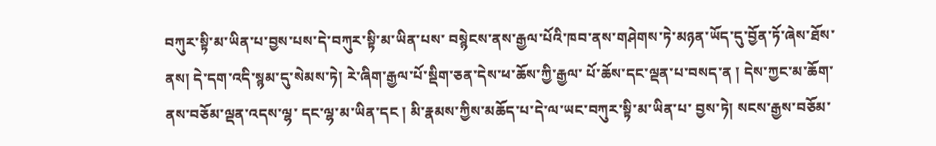བཀུར་སྟི་མ་ཡིན་པ་བྱས་པས་དེ་བཀུར་སྟི་མ་ཡིན་པས་ བསྙེངས་ནས་རྒྱལ་པོའི་ཁབ་ནས་གཤེགས་ཏེ་མཉན་ཡོད་དུ་བྱོན་ཏོ་ཞེས་ཐོས་ནས། དེ་དག་འདི་སྙམ་དུ་སེམས་ཏེ། རེ་ཞིག་རྒྱལ་པོ་སྡིག་ཅན་དེས་ཕ་ཆོས་ཀྱི་རྒྱལ་ པོ་ཆོས་དང་ལྡན་པ་བསད་ན ། དེས་ཀྱང་མ་ཆོག་ནས་བཅོམ་ལྡན་འདས་ལྷ་ དང་ལྷ་མ་ཡིན་དང ། མི་རྣམས་ཀྱིས་མཆོད་པ་དེ་ལ་ཡང་བཀུར་སྟི་མ་ཡིན་པ་ བྱས་ཏེ། སངས་རྒྱས་བཅོམ་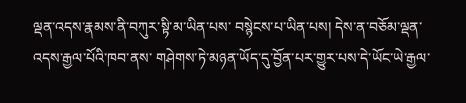ལྡན་འདས་རྣམས་ནི་བཀུར་སྟི་མ་ཡིན་པས་ བསྙེངས་པ་ཡིན་པས། དེས་ན་བཅོམ་ལྡན་འདས་རྒྱལ་པོའི་ཁབ་ནས་ གཤེགས་ཏེ་མཉན་ཡོད་དུ་བྱོན་པར་གྱུར་པས་དེ་ཡོང་ཡེ་རྒྱལ་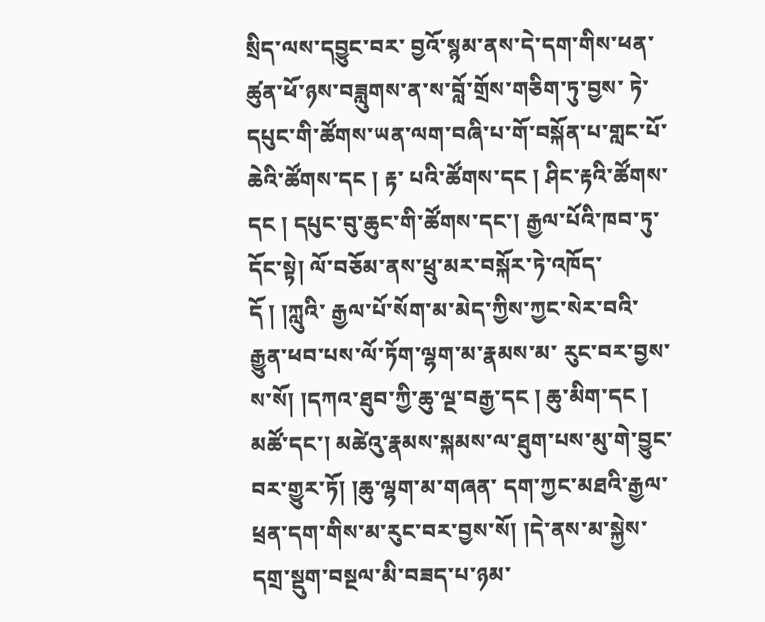སྲིད་ལས་དབྱུང་བར་ བྱའོ་སྙམ་ནས་དེ་དག་གིས་ཕན་ཚུན་ཕོ་ཉས་བཟླུགས་ན་ས་བློ་གྲོས་གཅིག་ཏུ་བྱས་ ཏེ་དཔུང་གི་ཚོགས་ཡན་ལག་བཞི་པ་གོ་བསྐོན་པ་གླང་པོ་ཆེའི་ཚོགས་དང ། རྟ་ པའི་ཚོགས་དང ། ཤིང་རྟའི་ཚོགས་དང ། དཔུང་བུ་ཆུང་གི་ཚོགས་དང་། རྒྱལ་པོའི་ཁབ་ཏུ་དོང་སྟེ། ལོ་བཅོམ་ནས་ཕྲུ་མར་བསྐོར་ཏེ་འཁོད་དོ ། །ཀླུའི་ རྒྱལ་པོ་སོག་མ་མེད་ཀྱིས་ཀྱང་སེར་བའི་རྒྱུན་ཕབ་པས་ལོ་ཏོག་ལྷག་མ་རྣམས་མ་ རུང་བར་བྱས་ས་སོ། །དཀའ་ཐུབ་ཀྱི་ཆུ་ལྔ་བརྒྱ་དང ། ཆུ་མིག་དང ། མཚོ་དང་། མཚེའུ་རྣམས་སྐམས་ལ་ཐུག་པས་མུ་གེ་བྱུང་བར་གྱུར་ཏོ། །ཆུ་ལྷག་མ་གཞན་ དག་ཀྱང་མཐའི་རྒྱལ་ཕྲན་དག་གིས་མ་རུང་བར་བྱས་སོ། །དེ་ནས་མ་སྐྱེས་ དགྲ་སྡུག་བསྔལ་མི་བཟད་པ་ཉམ་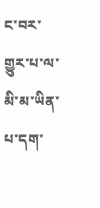ང་བར་གྱུར་པ་ལ་མི་མ་ཡིན་པ་དག་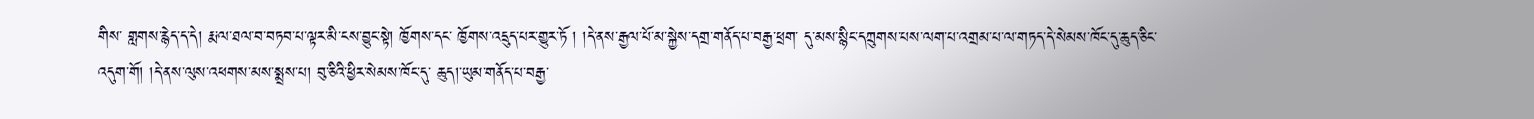གིས་ གླགས་རྙེད་ད་དེ། རྨ་ལ་ཐལ་བ་བཏབ་པ་ལྟར་མི་ངས་བྱུང་སྟེ། ཁྱོགས་དང་ ཁྱོགས་འདྲུད་པར་གྱུར་ཏོ ། །དེ་ནས་རྒྱལ་པོ་མ་སྐྱེས་དགྲ་གནོད་པ་བརྒྱ་ཕྲག་ དུ་མས་སྙིང་དཀྲུགས་པས་ལག་པ་འགྲམ་པ་ལ་གཏད་དེ་སེམས་ཁོང་དུ་ཆུད་ཅིང་
འདུག་གོ། །དེ་ནས་ལུས་འཕགས་མས་སྨྲས་པ། བུ་ཅིའི་ཕྱིར་སེམས་ཁོང་དུ་ ཆུད།་ཡུམ་གནོད་པ་བརྒྱ་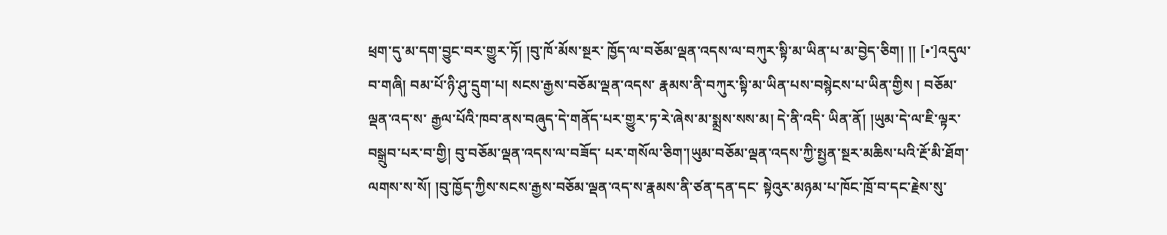ཕྲག་དུ་མ་དག་བྱུང་བར་གྱུར་ཏོ། །བུ་ཁོ་མོས་སྔར་ ཁྱོད་ལ་བཅོམ་ལྡན་འདས་ལ་བཀུར་སྟི་མ་ཡིན་པ་མ་བྱེད་ཅིག། །། [•་]འདུལ་བ་གཞི། བམ་པོ་ཉི་ཤུ་དྲུག་པ། སངས་རྒྱས་བཅོམ་ལྡན་འདས་ རྣམས་ནི་བཀུར་སྟི་མ་ཡིན་པས་བསྙེངས་པ་ཡིན་གྱིས ། བཅོམ་ལྡན་འད་ས་ རྒྱལ་པོའི་ཁབ་ནས་བཞུད་དེ་གནོད་པར་གྱུར་ཏ་རེ་ཞེས་མ་སྨྲས་སས་མ། དེ་ནི་འདི་ ཡིན་ནོ། །ཡུམ་དེ་ལ་ཇི་ལྟར་བསྒྲུབ་པར་བ་གྱི། བུ་བཅོམ་ལྡན་འདས་ལ་བཟོད་ པར་གསོལ་ཅིག་།ཡུམ་བཅོམ་ལྡན་འདས་ཀྱི་སྤྱན་སྔར་མཆིས་པའི་རྔོ་མི་ཐོག་ ལགས་ས་སོ། །བུ་ཁྱོད་ཀྱིས་སངས་རྒྱས་བཅོམ་ལྡན་འད་ས་རྣམས་ནི་ཙན་དན་དང་ སྟེའུར་མཉམ་པ་ཁོང་ཁྲོ་བ་དང་རྗེས་སུ་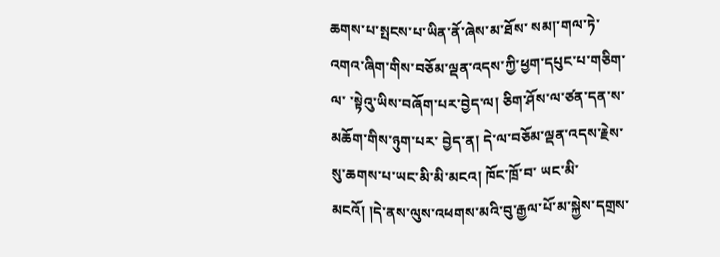ཆགས་པ་སྤངས་པ་ཡིན་ནོ་ཞེས་མ་ཐོས་ སམ།་གལ་ཏེ་འགའ་ཞིག་གིས་བཅོམ་ལྡན་འདས་ཀྱི་ཕྱག་དཔུང་པ་གཅིག་ལ་ ་སྟེའུ་ཡིས་བཞོག་པར་བྱེད་ལ། ཅིག་ཤོས་ལ་ཙན་དན་ས་མཆོག་གིས་ཉུག་པར་ བྱེད་ན། དེ་ལ་བཅོམ་ལྡན་འདས་རྗེས་སུ་ཆགས་པ་ཡང་མི་མི་མངའ། ཁོང་ཁྲོ་བ་ ཡང་མི་མངའོ། །དེ་ནས་ལུས་འཕགས་མའི་བུ་རྒྱལ་པོ་མ་སྐྱེས་དགྲས་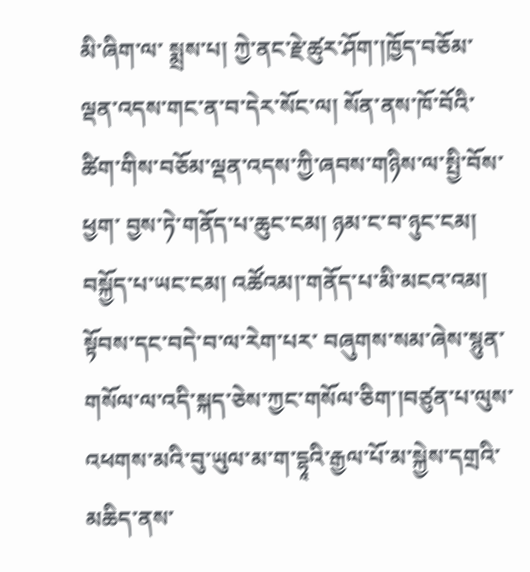མི་ཞིག་ལ་ སྨྲས་པ། ཀྱེ་ནང་རྗེ་ཚུར་ཤོག་།ཁྱོད་བཅོམ་ལྡན་འདས་གང་ན་བ་དེར་སོང་ལ། སོན་ནས་ཁོ་བོའི་ཚིག་གིས་བཅོམ་ལྡན་འདས་ཀྱི་ཞབས་གཉིས་ལ་སྤྱི་བོས་ཕྱག་ བྱས་ཏེ་གནོད་པ་ཆུང་ངམ། ཉམ་ང་བ་ཉུང་ངམ། བསྐྱོད་པ་ཡང་ངམ། འཚོའམ།་གནོད་པ་མི་མངའ་འམ། སྟོབས་དང་བདེ་བ་ལ་རེག་པར་ བཞུགས་སམ་ཞེས་སྙུན་གསོལ་ལ་འདི་སྐད་ཅེས་ཀྱང་གསོལ་ཅིག་།བཙུན་པ་ལུས་ འཕགས་མའི་བུ་ཡུལ་མ་ག་དྷཱའི་རྒྱལ་པོ་མ་སྐྱེས་དགྲའི་མཆིད་ནས་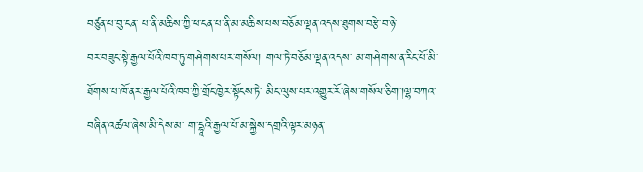བཙུན་པ་བུ་ངན་ པ་ནི་མཆིས་ཀྱི་ཕ་ངན་པ་ནི་མ་མཆིས་པས་བཅོམ་ལྡན་འདས་ཐུགས་བརྩེ་བ་ཉེ་
བར་བཟུང་སྟེ་རྒྱལ་པོའི་ཁབ་ཏུ་གཤེགས་པར་གསོལ། གལ་ཏེ་བཅོམ་ལྡན་འདས་ མ་གཤེགས་ན་རིང་པོ་མི་ཐོགས་པ་ཁོ་ནར་རྒྱལ་པོའི་ཁབ་ཀྱི་གྲོང་ཁྱེར་སྟོངས་ཏེ་ མིང་ལུས་པར་འགྱུར་རོ་ཞེས་གསོལ་ཅིག་།ལྷ་བཀའ་བཞིན་འཚལ་ཞེས་མི་དེས་མ་ ག་དྷཱའི་རྒྱལ་པོ་མ་སྐྱེས་དགྲའི་ལྟར་མཉན་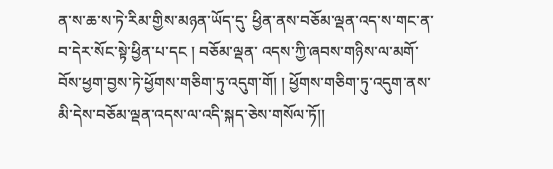ན་ས་ཆ་ས་ཏེ་རིམ་གྱིས་མཉན་ཡོད་དུ་ ཕྱིན་ནས་བཅོམ་ལྡན་འད་ས་གང་ན་བ་དེར་སོང་སྟེ་ཕྱིན་པ་དང ། བཅོམ་ལྡན་ འདས་ཀྱི་ཞབས་གཉིས་ལ་མགོ་བོས་ཕྱག་བྱས་ཏེ་ཕྱོགས་གཅིག་ཏུ་འདུག་གོ། ། ཕྱོགས་གཅིག་ཏུ་འདུག་ནས་མི་དེས་བཅོམ་ལྡན་འདས་ལ་འདི་སྐད་ཅེས་གསོལ་ཏོ།།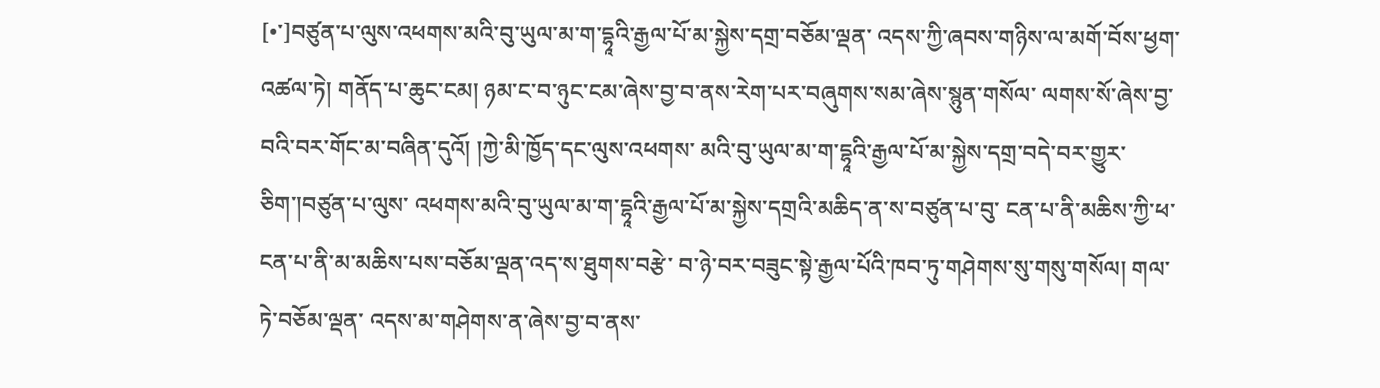[•་]བཙུན་པ་ལུས་འཕགས་མའི་བུ་ཡུལ་མ་ག་དྷཱའི་རྒྱལ་པོ་མ་སྐྱེས་དགྲ་བཅོམ་ལྡན་ འདས་ཀྱི་ཞབས་གཉིས་ལ་མགོ་བོས་ཕྱག་འཚལ་ཏེ། གནོད་པ་ཆུང་ངམ། ཉམ་ང་བ་ཉུང་ངམ་ཞེས་བྱ་བ་ནས་རེག་པར་བཞུགས་སམ་ཞེས་སྙུན་གསོལ་ ལགས་སོ་ཞེས་བྱ་བའི་བར་གོང་མ་བཞིན་དུའོ། །ཀྱེ་མི་ཁྱོད་དང་ལུས་འཕགས་ མའི་བུ་ཡུལ་མ་ག་དྷཱའི་རྒྱལ་པོ་མ་སྐྱེས་དགྲ་བདེ་བར་གྱུར་ཅིག་།བཙུན་པ་ལུས་ འཕགས་མའི་བུ་ཡུལ་མ་ག་དྷཱའི་རྒྱལ་པོ་མ་སྐྱེས་དགྲའི་མཆིད་ན་ས་བཙུན་པ་བུ་ ངན་པ་ནི་མཆིས་ཀྱི་ཕ་ངན་པ་ནི་མ་མཆིས་པས་བཅོམ་ལྡན་འད་ས་ཐུགས་བརྩེ་ བ་ཉེ་བར་བཟུང་སྟེ་རྒྱལ་པོའི་ཁབ་ཏུ་གཤེགས་སུ་གསུ་གསོལ། གལ་ཏེ་བཅོམ་ལྡན་ འདས་མ་གཤེགས་ན་ཞེས་བྱ་བ་ནས་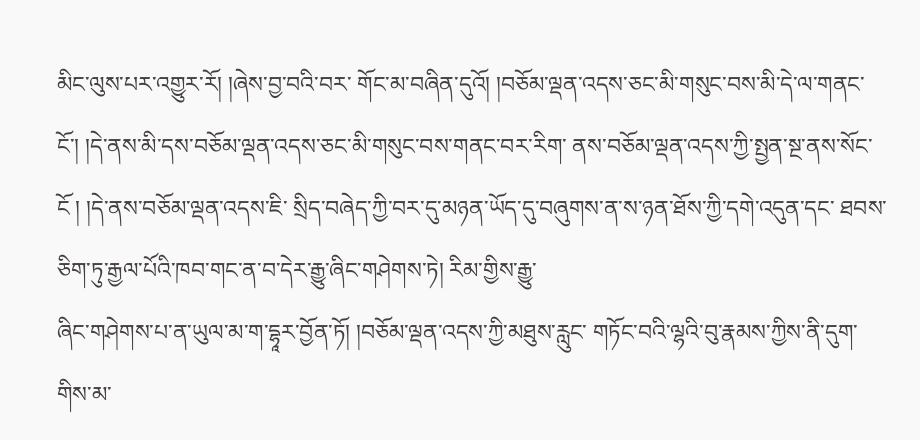མིང་ལུས་པར་འགྱུར་རོ། །ཞེས་བྱ་བའི་བར་ གོང་མ་བཞིན་དུའོ། །བཅོམ་ལྡན་འདས་ཅང་མི་གསུང་བས་མི་དེ་ལ་གནང་ ངོ་། །དེ་ནས་མི་དས་བཅོམ་ལྡན་འདས་ཅང་མི་གསུང་བས་གནང་བར་རིག་ ནས་བཅོམ་ལྡན་འདས་ཀྱི་སྤྱན་སྔ་ནས་སོང་ངོ ། །དེ་ནས་བཅོམ་ལྡན་འདས་ཇི་ སྲིད་བཞེད་ཀྱི་བར་དུ་མཉན་ཡོད་དུ་བཞུགས་ན་ས་ཉན་ཐོས་ཀྱི་དགེ་འདུན་དང་ ཐབས་ཅིག་ཏུ་རྒྱལ་པོའི་ཁབ་གང་ན་བ་དེར་རྒྱུ་ཞིང་གཤེགས་ཏེ། རིམ་གྱིས་རྒྱུ་
ཞིང་གཤེགས་པ་ན་ཡུལ་མ་ག་དྷཱར་བྱོན་ཏོ། །བཅོམ་ལྡན་འདས་ཀྱི་མཐུས་རླུང་ གཏོང་བའི་ལྷའི་བུ་རྣམས་ཀྱིས་ནི་དུག་གིས་མ་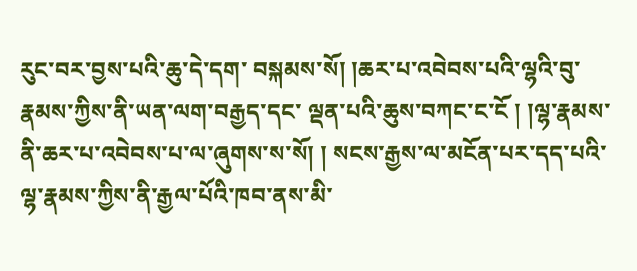རུང་བར་བྱས་པའི་ཆུ་དེ་དག་ བསྐམས་སོ། །ཆར་པ་འབེབས་པའི་ལྷའི་བུ་རྣམས་ཀྱིས་ནི་ཡན་ལག་བརྒྱད་དང་ ལྡན་པའི་ཆུས་བཀང་ང་ངོ ། །ལྷ་རྣམས་ནི་ཆར་པ་འབེབས་པ་ལ་ཞུགས་ས་སོ། ། སངས་རྒྱས་ལ་མངོན་པར་དད་པའི་ལྷ་རྣམས་ཀྱིས་ནི་རྒྱལ་པོའི་ཁབ་ནས་མི་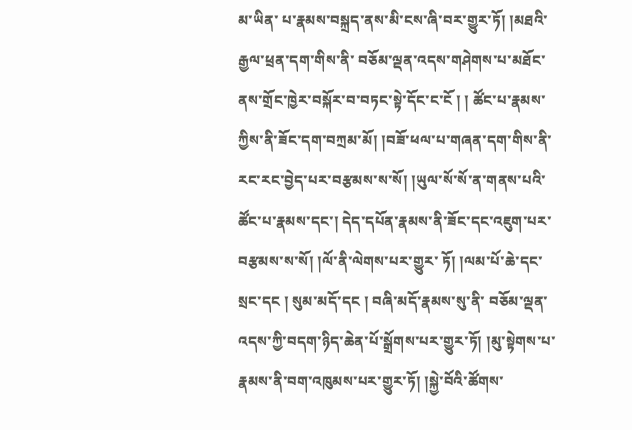མ་ཡིན་ པ་རྣམས་བསྐྲད་ནས་མི་ངས་ཞི་བར་གྱུར་ཏོ། །མཐའི་རྒྱལ་ཕྲན་དག་གིས་ནི་ བཅོམ་ལྡན་འདས་གཤེགས་པ་མཐོང་ནས་གྲོང་ཁྱེར་བསྐོར་བ་བཏང་སྟེ་དོང་ང་ངོ ། ། ཚོང་པ་རྣམས་ཀྱིས་ནི་ཟོང་དག་བཀྲམ་མོ། །བཟོ་ཕལ་པ་གཞན་དག་གིས་ནི་ རང་རང་བྱེད་པར་བརྩམས་ས་སོ། །ཡུལ་སོ་སོ་ན་གནས་པའི་ཚོང་པ་རྣམས་དང་། དེད་དཔོན་རྣམས་ནི་ཟོང་དང་འཇུག་པར་བརྩམས་ས་སོ། །ལོ་ནི་ལེགས་པར་གྱུར་ ཏོ། །ལམ་པོ་ཆེ་དང་སྲང་དང ། སུམ་མདོ་དང ། བཞི་མདོ་རྣམས་སུ་ནི་ བཅོམ་ལྡན་འདས་ཀྱི་བདག་ཉིད་ཆེན་པོ་སྒྲོགས་པར་གྱུར་ཏོ། །མུ་སྟེགས་པ་ རྣམས་ནི་བག་འཁུམས་པར་གྱུར་ཏོ། །སྐྱེ་བོའི་ཚོགས་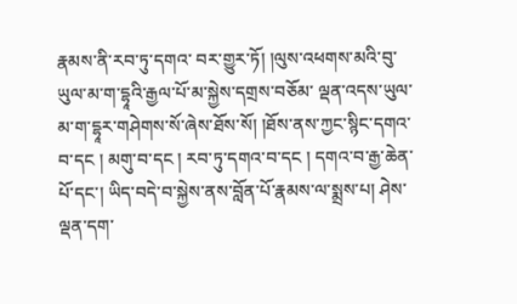རྣམས་ནི་རབ་ཏུ་དགའ་ བར་གྱུར་ཏོ། །ལུས་འཕགས་མའི་བུ་ཡུལ་མ་ག་དྷཱའི་རྒྱལ་པོ་མ་སྐྱེས་དགྲས་བཅོམ་ ལྡན་འདས་ཡུལ་མ་ག་དྷཱར་གཤེགས་སོ་ཞེས་ཐོས་སོ། །ཐོས་ནས་ཀྱང་སྙིང་དགའ་ བ་དང ། མགུ་བ་དང ། རབ་ཏུ་དགའ་བ་དང ། དགའ་བ་རྒྱ་ཆེན་པོ་དང་། ཡིད་བདེ་བ་སྐྱེས་ནས་བློན་པོ་རྣམས་ལ་སྨྲས་པ། ཤེས་ལྡན་དག་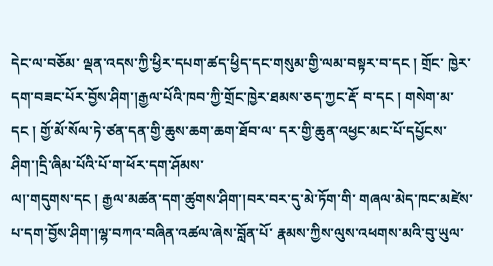དེང་ལ་བཅོམ་ ལྡན་འདས་ཀྱི་ཕྱིར་དཔག་ཚད་ཕྱིད་དང་གསུམ་གྱི་ལམ་བསྟར་བ་དང ། གྲོང་ ཁྱེར་དག་བཟང་པོར་བྱོས་ཤིག་།རྒྱལ་པོའི་ཁབ་ཀྱི་གྲོང་ཁྱེར་ཐམས་ཅད་ཀྱང་རྡོ་ བ་དང ། གསེག་མ་དང ། གྱོ་མོ་སོལ་ཏེ་ཙན་དན་གྱི་ཆུས་ཆག་ཆག་ཐོབ་ལ་ དར་གྱི་ཆུན་འཕྱང་མང་པོ་དཔྱོངས་ཤིག་།དྲི་ཞིམ་པོའི་པོ་ག་ཕོར་དག་ཤོམས་
ལ།་གདུགས་དང ། རྒྱལ་མཚན་དག་ཚུགས་ཤིག་།བར་བར་དུ་མེ་ཏོག་གི་ གཞལ་མེད་ཁང་མཛེས་པ་དག་བྱོས་ཤིག་།ལྷ་བཀའ་བཞིན་འཚལ་ཞེས་བློན་པོ་ རྣམས་ཀྱིས་ལུས་འཕགས་མའི་བུ་ཡུལ་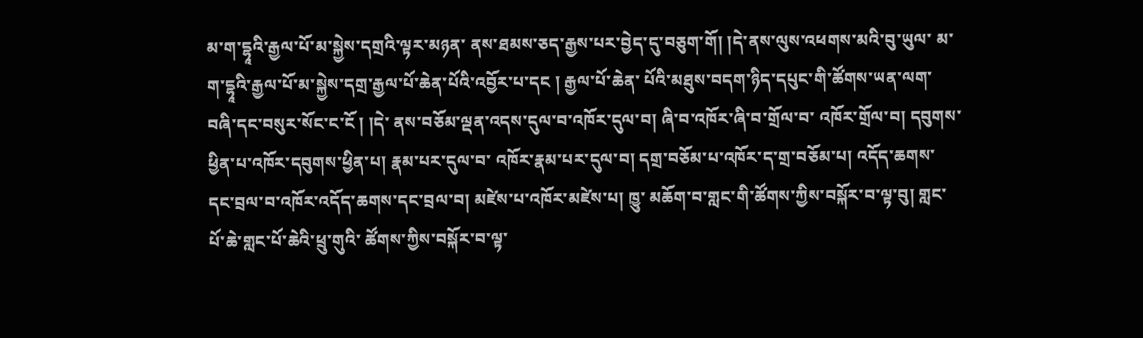མ་ག་དྷཱའི་རྒྱལ་པོ་མ་སྐྱེས་དགྲའི་ལྟར་མཉན་ ནས་ཐམས་ཅད་རྒྱས་པར་བྱེད་དུ་བཅུག་གོ། །དེ་ནས་ལུས་འཕགས་མའི་བུ་ཡུལ་ མ་ག་དྷཱའི་རྒྱལ་པོ་མ་སྐྱེས་དགྲ་རྒྱལ་པོ་ཆེན་པོའི་འབྱོར་པ་དང ། རྒྱལ་པོ་ཆེན་ པོའི་མཐུས་བདག་ཉིད་དཔུང་གི་ཚོགས་ཡན་ལག་བཞི་དང་བསུར་སོང་ང་ངོ ། །དེ་ ནས་བཅོམ་ལྡན་འདས་དུལ་བ་འཁོར་དུལ་བ། ཞི་བ་འཁོར་ཞི་བ་གྲོལ་བ་ འཁོར་གྲོལ་བ། དབུགས་ཕྱིན་པ་འཁོར་དབུགས་ཕྱིན་པ། རྣམ་པར་དུལ་བ་ འཁོར་རྣམ་པར་དུལ་བ། དགྲ་བཅོམ་པ་འཁོར་ད་གྲ་བཅོམ་པ། འདོད་ཆགས་ དང་བྲལ་བ་འཁོར་འདོད་ཆགས་དང་བྲལ་བ། མཛེས་པ་འཁོར་མཛེས་པ། ཁྱུ་ མཆོག་བ་གླང་གི་ཚོགས་ཀྱིས་བསྐོར་བ་ལྟ་བུ། གླང་པོ་ཆེ་གླང་པོ་ཆེའི་ཕྲུ་གུའི་ ཚོགས་ཀྱིས་བསྐོར་བ་ལྟ་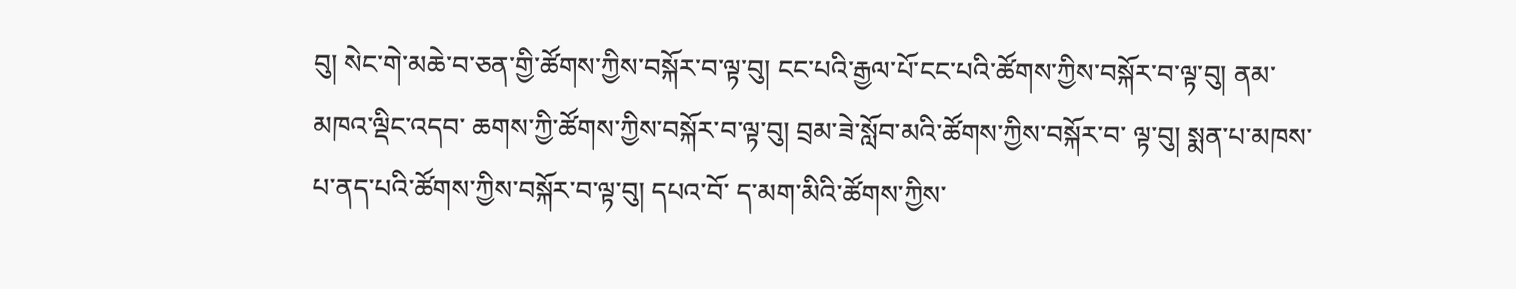བུ། སེང་གེ་མཆེ་བ་ཅན་གྱི་ཚོགས་ཀྱིས་བསྐོར་བ་ལྟ་བུ། ངང་པའི་རྒྱལ་པོ་ངང་པའི་ཚོགས་ཀྱིས་བསྐོར་བ་ལྟ་བུ། ནམ་མཁའ་ལྡིང་འདབ་ ཆགས་ཀྱི་ཚོགས་ཀྱིས་བསྐོར་བ་ལྟ་བུ། བྲམ་ཟེ་སློབ་མའི་ཚོགས་ཀྱིས་བསྐོར་བ་ ལྟ་བུ། སྨན་པ་མཁས་པ་ནད་པའི་ཚོགས་ཀྱིས་བསྐོར་བ་ལྟ་བུ། དཔའ་བོ་ ད་མག་མིའི་ཚོགས་ཀྱིས་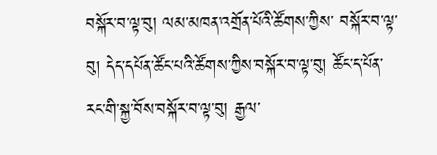བསྐོར་བ་ལྟ་བུ། ལམ་མཁན་འགྲོན་པོའི་ཚོགས་ཀྱིས་ བསྐོར་བ་ལྟ་བུ། དེད་དཔོན་ཚོང་པའི་ཚོགས་ཀྱིས་བསྐོར་བ་ལྟ་བུ། ཚོང་ད་པོན་ རང་གི་སྐྱ་བོས་བསྐོར་བ་ལྟ་བུ། རྒྱལ་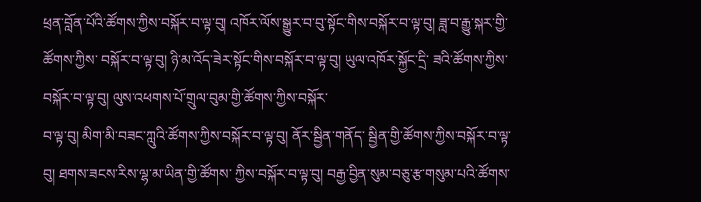ཕྲན་བློན་པོའི་ཚོགས་ཀྱིས་བསྐོར་བ་ལྟ་བུ། འཁོར་ལོས་སྒྱུར་བ་བུ་སྟོང་གིས་བསྐོར་བ་ལྟ་བུ། ཟླ་བ་རྒྱུ་སྐར་གྱི་ཚོགས་ཀྱིས་ བསྐོར་བ་ལྟ་བུ། ཉི་མ་འོད་ཟེར་སྟོང་གིས་བསྐོར་བ་ལྟ་བུ། ཡུལ་འཁོར་སྐྱོང་དྲི་ ཟའི་ཚོགས་ཀྱིས་བསྐོར་བ་ལྟ་བུ། ལུས་འཕགས་པོ་གྲུལ་བུམ་གྱི་ཚོགས་ཀྱིས་བསྐོར་
བ་ལྟ་བུ། མིག་མི་བཟང་ཀླུའི་ཚོགས་ཀྱིས་བསྐོར་བ་ལྟ་བུ། ནོར་སྦྱིན་གནོད་ སྦྱིན་གྱི་ཚོགས་ཀྱིས་བསྐོར་བ་ལྟ་བུ། ཐགས་ཟངས་རིས་ལྷ་མ་ཡིན་གྱི་ཚོགས་ ཀྱིས་བསྐོར་བ་ལྟ་བུ། བརྒྱ་བྱིན་སུམ་བཅུ་རྩ་གསུམ་པའི་ཚོགས་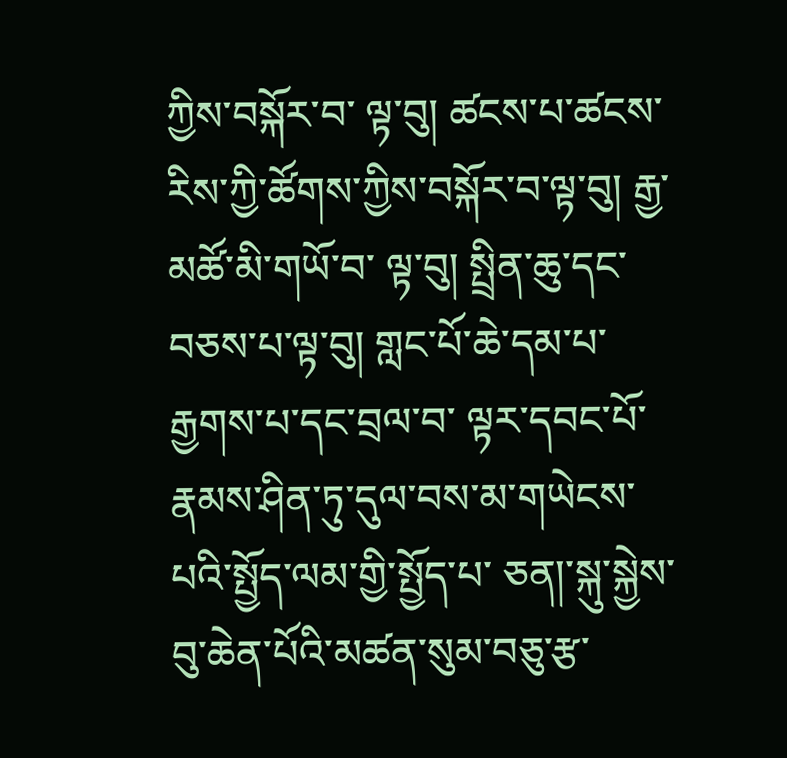ཀྱིས་བསྐོར་བ་ ལྟ་བུ། ཚངས་པ་ཚངས་རིས་ཀྱི་ཚོགས་ཀྱིས་བསྐོར་བ་ལྟ་བུ། རྒྱ་མཚོ་མི་གཡོ་བ་ ལྟ་བུ། སྤྲིན་ཆུ་དང་བཅས་པ་ལྟ་བུ། གླང་པོ་ཆེ་དམ་པ་རྒྱགས་པ་དང་བྲལ་བ་ ལྟར་དབང་པོ་རྣམས་ཤིན་ཏུ་དུལ་བས་མ་གཡེངས་པའི་སྤྱོད་ལམ་གྱི་སྤྱོད་པ་ ཅན།་སྐུ་སྐྱེས་བུ་ཆེན་པོའི་མཚན་སུམ་བཅུ་རྩ་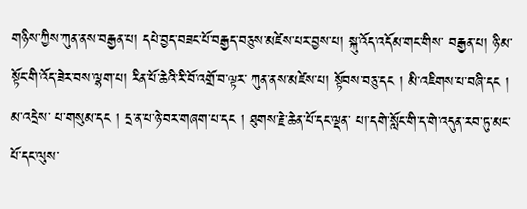གཉིས་ཀྱིས་ཀུན་ནས་བརྒྱན་པ། དཔེ་བྱད་བཟང་པོ་བརྒྱད་བཅུས་མཛེས་པར་བྱས་པ། སྐུ་འོད་འདོམ་གང་གིས་ བརྒྱན་པ། ཉི་མ་སྟོང་གི་འོད་ཟེར་བས་ལྷག་པ། རིན་པོ་ཆེའི་རི་བོ་འགྲོ་བ་ལྟར་ ཀུན་ནས་མཛེས་པ། སྟོབས་བཅུ་དང ། མི་འཇིགས་པ་བཞི་དང ། མ་འདྲེས་ པ་གསུམ་དང ། དྲ་ན་པ་ཉེ་བར་གཞག་པ་དང ། ཐུགས་རྗེ་ཆེན་པོ་དང་ལྡན་ པ།་དགེ་སློང་གི་ད་གེ་འདུན་རབ་ཏུ་མང་པོ་དང་ལུས་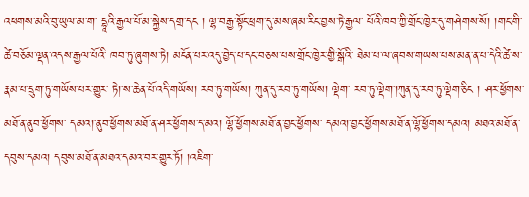འཕགས་མའི་བུ་ཡུལ་མ་ག་ དྷཱའི་རྒྱལ་པོ་མ་སྐྱེས་དགྲ་དང ། ལྷ་བརྒྱ་སྟོང་ཕྲག་དུ་མས་ཞམ་རིང་བྱས་ཏེ་རྒྱལ་ པོའི་ཁབ་ཀྱི་གྲོང་ཁྱེར་དུ་གཤེགས་སོ། །གང་གི་ཚེ་བཅོམ་ལྡན་འདས་རྒྱལ་པོའི་ ཁབ་ཏུ་ཞུགས་ཏེ། མངོན་པར་འདུ་བྱེད་པ་དང་བཅས་པས་གྲོང་ཁྱེར་གྱི་སྒོའི་ ཐེམ་པ་ལ་ཞབས་གཡས་པས་མན་ན་པ་དེའི་ཚེ་ས་རྣམ་པ་དྲུག་ཏུ་གཡོས་པར་གྱུར་ ཏེ།་ས་ཆེན་པོ་འདི་གཡོས། རབ་ཏུ་གཡོས། ཀུན་དུ་རབ་ཏུ་གཡོས། ལྡེག་ རབ་ཏུ་ལྡེག་།ཀུན་དུ་རབ་ཏུ་ལྡེག་ཅིང ། ཤར་ཕྱོགས་མཐོ་ན་ནུབ་ཕྱོགས་ དམའ།་ནུབ་ཕྱོགས་མཐོ་ན་ཤར་ཕྱོགས་ད་མའ། ལྷོ་ཕྱོགས་མཐོ་ན་བྱང་ཕྱོགས་ དམའ།་བྱང་ཕྱོགས་མཐོ་ན་ལྷོ་ཕྱོགས་དམའ། མཐའ་མཐོ་ན་དབུས་དམའ། དབུས་མཐོ་ན་མཐའ་དམའ་བར་གྱུར་ཏོ། །འཇིག་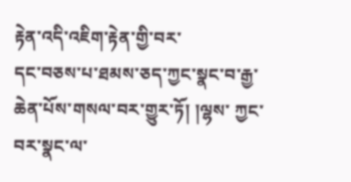རྟེན་འདི་འཇིག་རྟེན་གྱི་བར་
དང་བཅས་པ་ཐམས་ཅད་ཀྱང་སྣང་བ་རྒྱ་ཆེན་པོས་གསལ་བར་གྱུར་ཏོ། །ལྷས་ ཀྱང་བར་སྣང་ལ་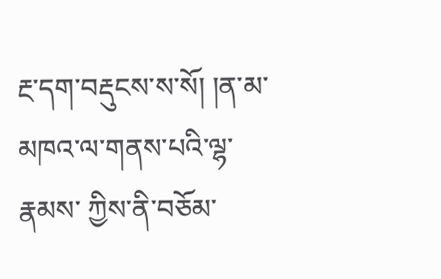རྔ་དག་བརྡུངས་ས་སོ། །ན་མ་མཁའ་ལ་གནས་པའི་ལྷ་རྣམས་ ཀྱིས་ནི་བཅོམ་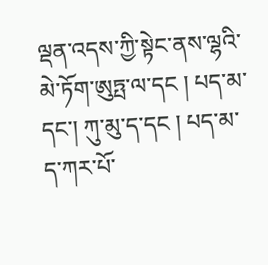ལྡན་འདས་ཀྱི་སྟེང་ནས་ལྷའི་མེ་ཏོག་ཨུཏྤ་ལ་དང ། པད་མ་དང་། ཀུ་མུ་ད་དང ། པད་མ་ད་ཀར་པོ་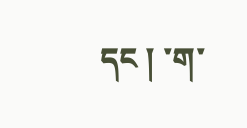དང ། ་ག་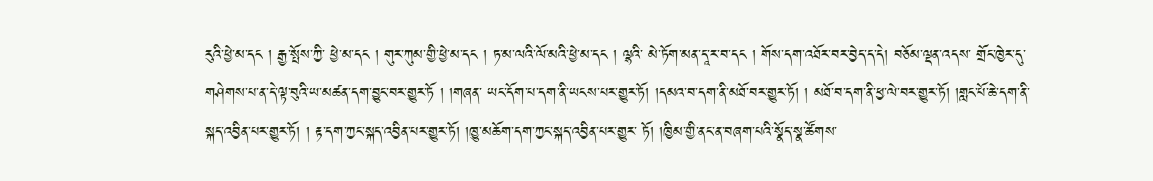རུའི་ཕྱེ་མ་དང ། རྒྱ་སྤོས་ཀྱི་ ཕྱེ་མ་དང ། གུར་ཀུམ་གྱི་ཕྱེ་མ་དང ། ཏ་མ་ལའི་ལོ་མའི་ཕྱེ་མ་དང ། ལྷའི་ མེ་ཏོག་མན་དཱ་ར་བ་དང ། གོས་དག་འཐོར་བར་བྱེད་ད་དེ། བཅོམ་ལྡན་འདས་ གྲོང་ཁྱེར་དུ་གཤེགས་པ་ན་དེ་ལྟ་བུའི་ཡ་མཚན་དག་བྱུང་བར་གྱུར་ཏོ ། །གཞན་ ཡང་དོག་པ་དག་ནི་ཡངས་པར་གྱུར་ཏོ། །དམའ་བ་དག་ནི་མཐོ་བར་གྱུར་ཏོ། ། མཐོ་བ་དག་ནི་ཕྱ་ལེ་བར་གྱུར་ཏོ། །གླང་པོ་ཆེ་དག་ནི་སྐད་འབྱིན་པར་གྱུར་ཏོ། ། རྟ་དག་ཀྱང་སྐད་འབྱིན་པར་གྱུར་ཏོ། །ཁྱུ་མཆོག་དག་ཀྱང་སྐད་འབྱིན་པར་གྱུར་ ཏོ། །ཁྱིམ་གྱི་ནང་ན་བཞག་པའི་སྣོད་སྣ་ཚོགས་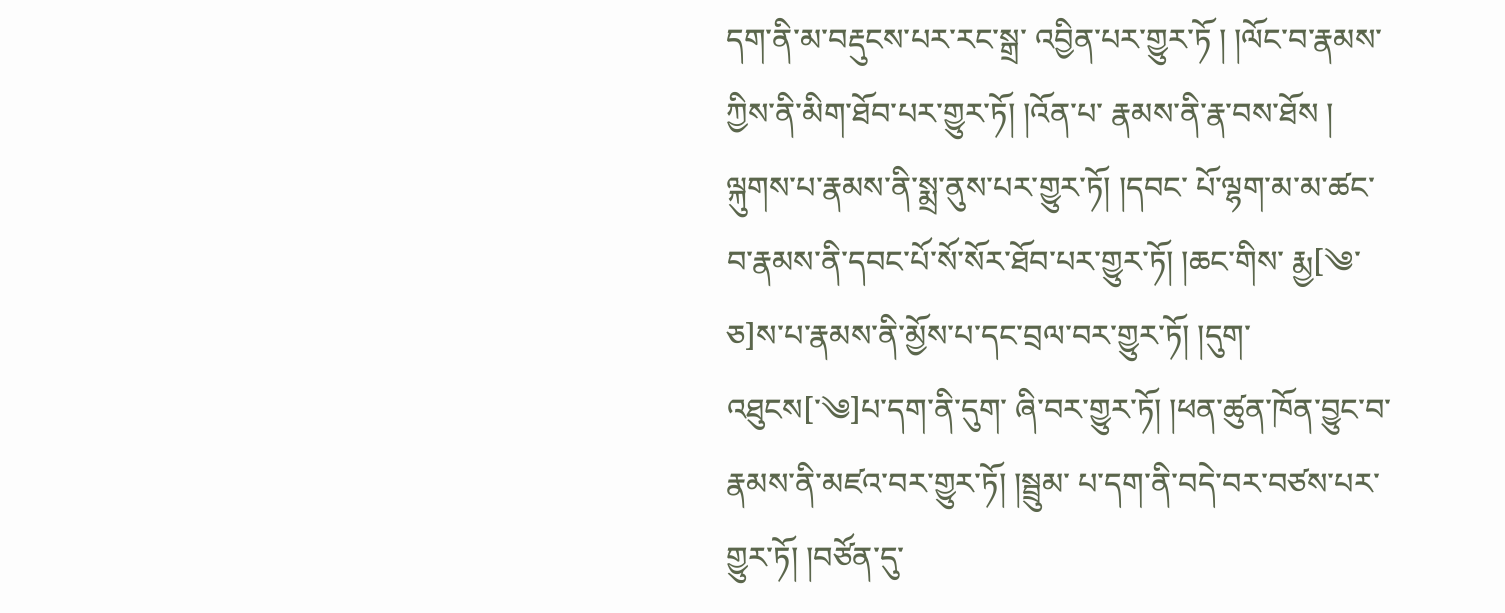དག་ནི་མ་བརྡུངས་པར་རང་སྒྲ་ འབྱིན་པར་གྱུར་ཏོ ། །ལོང་བ་རྣམས་ཀྱིས་ནི་མིག་ཐོབ་པར་གྱུར་ཏོ། །འོན་པ་ རྣམས་ནི་རྣ་བས་ཐོས ། ལྐུགས་པ་རྣམས་ནི་སྨྲ་ནུས་པར་གྱུར་ཏོ། །དབང་ པོ་ལྷག་མ་མ་ཚང་བ་རྣམས་ནི་དབང་པོ་སོ་སོར་ཐོབ་པར་གྱུར་ཏོ། །ཆང་གིས་ རྨྱ[༄་ཅ]ས་པ་རྣམས་ནི་མྱོས་པ་དང་བྲལ་བར་གྱུར་ཏོ། །དུག་འཐུངས[་༄]པ་དག་ནི་དུག་ ཞི་བར་གྱུར་ཏོ། །ཕན་ཚུན་ཁོན་བྱུང་བ་རྣམས་ནི་མཛའ་བར་གྱུར་ཏོ། །སྦྲུམ་ པ་དག་ནི་བདེ་བར་བཙས་པར་གྱུར་ཏོ། །བཙོན་དུ་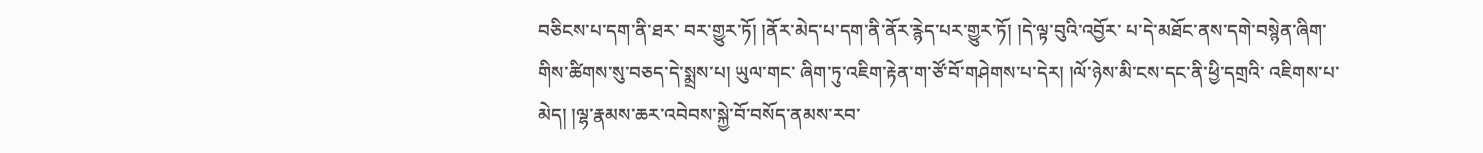བཅིངས་པ་དག་ནི་ཐར་ བར་གྱུར་ཏོ། །ནོར་མེད་པ་དག་ནི་ནོར་རྙེད་པར་གྱུར་ཏོ། །དེ་ལྟ་བུའི་འབྱོར་ པ་དེ་མཐོང་ནས་དགེ་བསྙེན་ཞིག་གིས་ཚིགས་སུ་བཅད་དེ་སྨྲས་པ། ཡུལ་གང་ ཞིག་ཏུ་འཇིག་རྟེན་ག་ཙོ་བོ་གཤེགས་པ་དེར། །ལོ་ཉེས་མི་ངས་དང་ནི་ཕྱི་དགྲའི་ འཇིགས་པ་མེད། །ལྷ་རྣམས་ཆར་འབེབས་སྐྱེ་བོ་བསོད་ནམས་རབ་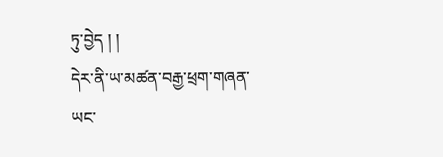ཏུ་བྱེད ། །
དེར་ནི་ཡ་མཚན་བརྒྱ་ཕྲག་གཞན་ཡང་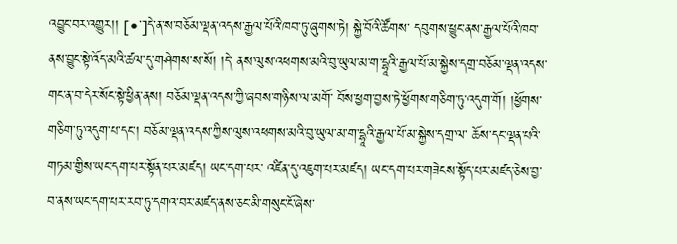འབྱུང་བར་འགྱུར།། [•་]དེ་ན་ས་བཅོམ་ལྡན་འདས་རྒྱལ་པོའི་ཁབ་ཏུ་ཞུགས་ཏེ། སྐྱེ་བོའི་ཚོགས་ དབུགས་ཕྱུང་ནས་རྒྱལ་པོའི་ཁབ་ནས་བྱུང་སྟེ་འོད་མའི་ཚལ་དུ་གཤེགས་ས་སོ། །དེ་ ནས་ལུས་འཕགས་མའི་བུ་ཡུལ་མ་ག་དྷཱའི་རྒྱལ་པོ་མ་སྐྱེས་དགྲ་བཅོམ་ལྡན་འདས་ གང་ན་བ་དེར་སོང་སྟེ་ཕྱིན་ནས། བཅོམ་ལྡན་འདས་ཀྱི་ཞབས་གཉིས་ལ་མགོ་ བོས་ཕྱག་བྱས་ཏེ་ཕྱོགས་གཅིག་ཏུ་འདུག་གོ། །ཕྱོགས་གཅིག་ཏུ་འདུག་པ་དང་། བཅོམ་ལྡན་འདས་ཀྱིས་ལུས་འཕགས་མའི་བུ་ཡུལ་མ་ག་དྷཱའི་རྒྱལ་པོ་མ་སྐྱེས་དགྲ་ལ་ ཆོས་དང་ལྡན་པའི་གཏམ་གྱིས་ཡང་དག་པར་སྟོན་པར་མཛད། ཡང་དག་པར་ འཛིན་དུ་འཇུག་པར་མཛད། ཡང་དག་པར་གཟེངས་སྟོད་པར་མཛད་ཅེས་བྱ་ བ་ནས་ཡང་དག་པར་རབ་ཏུ་དགའ་བར་མཛད་ནས་ཅང་མི་གསུང་ངོ་ཞེས་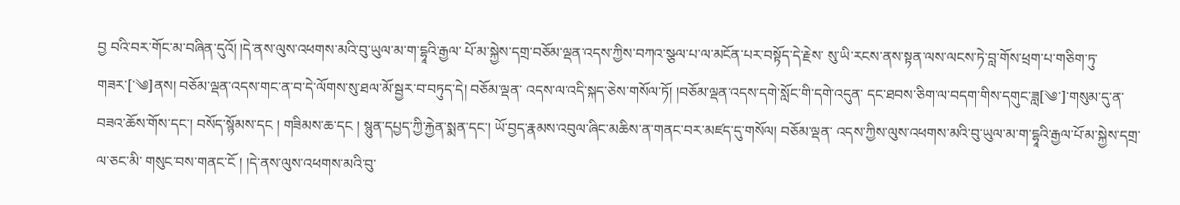བྱ བའི་བར་གོང་མ་བཞིན་དུའོ། །དེ་ནས་ལུས་འཕགས་མའི་བུ་ཡུལ་མ་ག་དྷཱའི་རྒྱལ་ པོ་མ་སྐྱེས་དགྲ་བཅོམ་ལྡན་འདས་ཀྱིས་བཀའ་སྩལ་པ་ལ་མངོན་པར་བསྟོད་དེ་རྗེས་ སུ་ཡི་རངས་ནས་སྟན་ལས་ལངས་ཏེ་བླ་གོས་ཕྲག་པ་གཅིག་ཏུ་གཟར་[་༄]ནས། བཅོམ་ལྡན་འདས་གང་ན་བ་དེ་ལོགས་སུ་ཐལ་མོ་སྦྱར་བ་བཏུད་དེ། བཅོམ་ལྡན་ འདས་ལ་འདི་སྐད་ཅེས་གསོལ་ཏོ། །བཅོམ་ལྡན་འདས་དགེ་སློང་གི་དགེ་འདུན་ དང་ཐབས་ཅིག་ལ་བདག་གིས་དགུང་ཟླ[༄་]་གསུམ་དུ་ན་བཟའ་ཆོས་གོས་དང་། བསོད་སྙོམས་དང ། གཟིམས་ཆ་དང ། སྙུན་དཔྱད་ཀྱི་རྐྱེན་སྨན་དང་། ཡོ་བྱད་རྣམས་འབུལ་ཞིང་མཆིས་ན་གནང་བར་མཛད་དུ་གསོལ། བཅོམ་ལྡན་ འདས་ཀྱིས་ལུས་འཕགས་མའི་བུ་ཡུལ་མ་ག་དྷཱའི་རྒྱལ་པོ་མ་སྐྱེས་དགྲ་ལ་ཅང་མི་ གསུང་བས་གནང་ངོ ། །དེ་ནས་ལུས་འཕགས་མའི་བུ་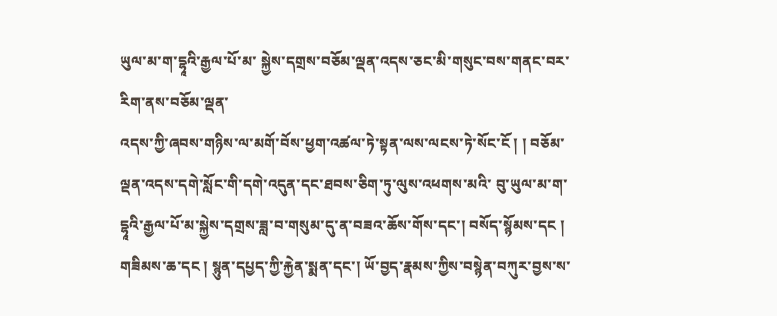ཡུལ་མ་ག་དྷཱའི་རྒྱལ་པོ་མ་ སྐྱེས་དགྲས་བཅོམ་ལྡན་འདས་ཅང་མི་གསུང་བས་གནང་བར་རིག་ནས་བཅོམ་ལྡན་
འདས་ཀྱི་ཞབས་གཉིས་ལ་མགོ་བོས་ཕྱག་འཚལ་ཏེ་སྟན་ལས་ལངས་ཏེ་སོང་ངོ ། ། བཅོམ་ལྡན་འདས་དགེ་སློང་གི་དགེ་འདུན་དང་ཐབས་ཅིག་ཏུ་ལུས་འཕགས་མའི་ བུ་ཡུལ་མ་ག་དྷཱའི་རྒྱལ་པོ་མ་སྐྱེས་དགྲས་ཟླ་བ་གསུམ་དུ་ན་བཟའ་ཆོས་གོས་དང་། བསོད་སྙོམས་དང ། གཟིམས་ཆ་དང ། སྙུན་དཔྱད་ཀྱི་རྐྱེན་སྨན་དང་། ཡོ་བྱད་རྣམས་ཀྱིས་བསྙེན་བཀུར་བྱས་ས་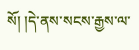སོ། །དེ་ནས་སངས་རྒྱས་ལ་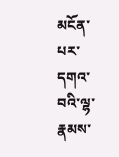མངོན་པར་ དགའ་བའི་ལྷ་རྣམས་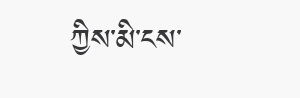ཀྱིས་མི་ངས་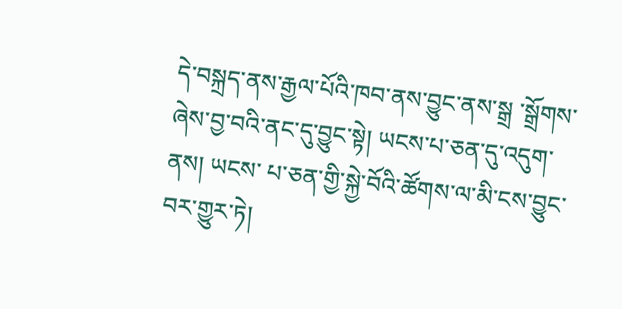དེ་བསྐྲད་ནས་རྒྱལ་པོའི་ཁབ་ནས་བྱུང་ནས་སྒྲ ་སྒྲོགས་ཞེས་བྱ་བའི་ནང་དུ་བྱུང་སྟེ། ཡངས་པ་ཅན་དུ་འདུག་ནས། ཡངས་ པ་ཅན་གྱི་སྐྱེ་བོའི་ཚོགས་ལ་མི་ངས་བྱུང་བར་གྱུར་ཏེ།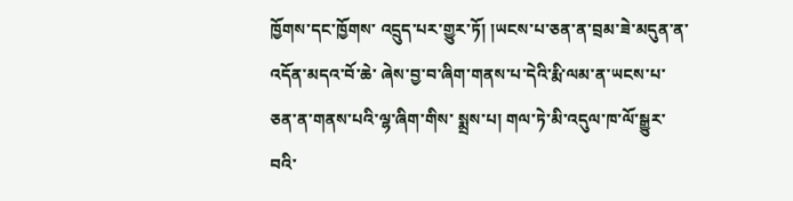ཁྱོགས་དང་ཁྱོགས་ འདྲུད་པར་གྱུར་ཏོ། །ཡངས་པ་ཅན་ན་བྲམ་ཟེ་མདུན་ན་འདོན་མདའ་བོ་ཆེ་ ཞེས་བྱ་བ་ཞིག་གནས་པ་དེའི་རྨི་ལམ་ན་ཡངས་པ་ཅན་ན་གནས་པའི་ལྷ་ཞིག་གིས་ སྨྲས་པ། གལ་ཏེ་མི་འདུལ་ཁ་ལོ་སྒྱུར་བའི་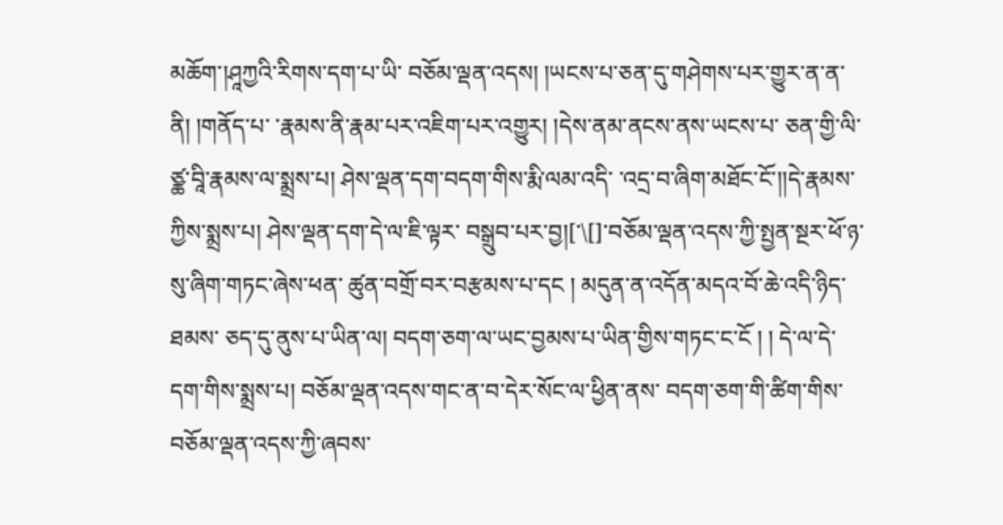མཆོག་།ཤཱཀྱའི་རིགས་དག་པ་ཡི་ བཅོམ་ལྡན་འདས། །ཡངས་པ་ཅན་དུ་གཤེགས་པར་གྱུར་ན་ན་ནི། །གནོད་པ་ ་རྣམས་ནི་རྣམ་པར་འཇིག་པར་འགྱུར། །དེས་ནམ་ནངས་ནས་ཡངས་པ་ ཅན་གྱི་ལི་ཙྪ་བཱི་རྣམས་ལ་སྨྲས་པ། ཤེས་ལྡན་དག་བདག་གིས་རྨི་ལམ་འདི་ ་འདྲ་བ་ཞིག་མཐོང་ངོ་།།དེ་རྣམས་ཀྱིས་སྨྲས་པ། ཤེས་ལྡན་དག་དེ་ལ་ཇི་ལྟར་ བསྒྲུབ་པར་བྱ།[་\[]་བཅོམ་ལྡན་འདས་ཀྱི་སྤྱན་སྔར་ཕོ་ཉ་སུ་ཞིག་གཏང་ཞེས་ཕན་ ཚུན་བགྲོ་བར་བརྩམས་པ་དང ། མདུན་ན་འདོན་མདའ་བོ་ཆེ་འདི་ཉིད་ཐམས་ ཅད་དུ་ནུས་པ་ཡིན་ལ། བདག་ཅག་ལ་ཡང་བྱམས་པ་ཡིན་གྱིས་གཏང་ང་ངོ ། ། དེ་ལ་དེ་དག་གིས་སྨྲས་པ། བཅོམ་ལྡན་འདས་གང་ན་བ་དེར་སོང་ལ་ཕྱིན་ནས་ བདག་ཅག་གི་ཚིག་གིས་བཅོམ་ལྡན་འདས་ཀྱི་ཞབས་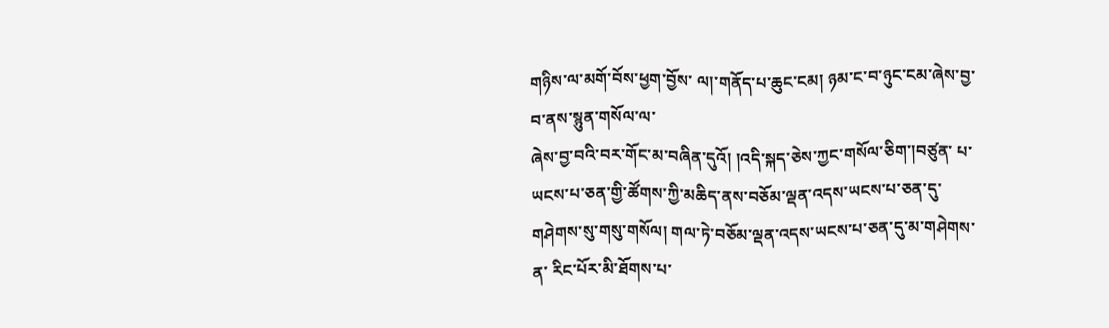གཉིས་ལ་མགོ་བོས་ཕྱག་བྱོས་ ལ།་གནོད་པ་ཆུང་ངམ། ཉམ་ང་བ་ཉུང་ངམ་ཞེས་བྱ་བ་ནས་སྙུན་གསོལ་ལ་
ཞེས་བྱ་བའི་བར་གོང་མ་བཞིན་དུའོ། །འདི་སྐད་ཅེས་ཀྱང་གསོལ་ཅིག་།བཙུན་ པ་ཡངས་པ་ཅན་གྱི་ཚོགས་ཀྱི་མཆིད་ནས་བཅོམ་ལྡན་འདས་ཡངས་པ་ཅན་དུ་ གཤེགས་སུ་གསུ་གསོལ། གལ་ཏེ་བཅོམ་ལྡན་འདས་ཡངས་པ་ཅན་དུ་མ་གཤེགས་ན་ རིང་པོར་མི་ཐོགས་པ་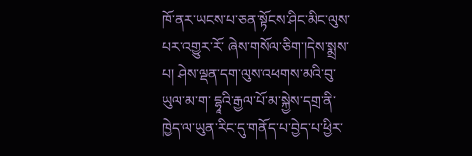ཁོ་ནར་ཡངས་པ་ཅན་སྟོངས་ཤིང་མིང་ལུས་པར་འགྱུར་རོ་ ཞེས་གསོལ་ཅིག་།དེས་སྨྲས་པ། ཤེས་ལྡན་དག་ལུས་འཕགས་མའི་བུ་ཡུལ་མ་ག་ དྷཱའི་རྒྱལ་པོ་མ་སྐྱེས་དགྲ་ནི་ཁྱེད་ལ་ཡུན་རིང་དུ་གནོད་པ་བྱེད་པ་ཕྱིར་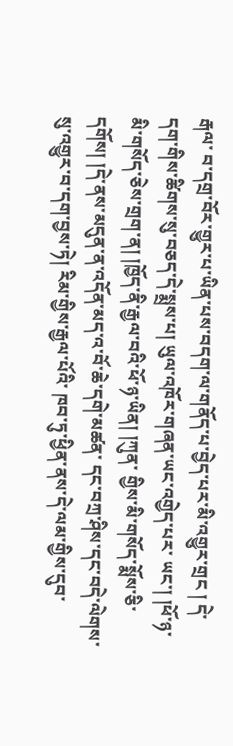རྒལ་ བ་དགྲ་བོར་གྱུར་པ་ཡིན་པས་བདག་ལ་གནོད་པ་བྱེད་པར་མི་འགྱུར་གྲང ། དེ་ དག་གིས་ཚིགས་སུ་བཅད་དེ་སྨྲས་པ། ཡུལ་འཁོར་གཞན་ཡང་འགྱེད་པར་ ཡང་། །ཕོ་ཉ་མི་གསོད་ཅེས་གྲག་ན། །ཁྱོད་ནི་རྒྱལ་བའི་ཕོ་ཉ་ཡིན། །ཀུན་ གྱིས་མི་གསོད་སྨོས་ཅི་དགོས། །དེ་ནས་མདུན་ན་འདོན་མད་འ་བོ་ཆེ་དགེ་མཚན་ དང་བཀྲ་ཤིས་དང་བདེ་ལེགས་སུ་འགྱུར་བ་དག་བྱས་ཏེ། རིམ་གྱིས་རྒྱལ་པོའི་ ཁབ་ཏུ་ཕྱིན་ནས་དེ་ལམ་གྱིས་དུབ་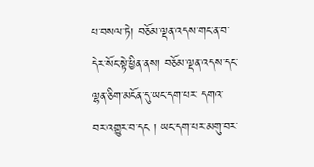པ་བསལ་ཏེ། བཅོམ་ལྡན་འདས་གང་ན་བ་ དེར་སོང་སྟེ་ཕྱིན་ནས། བཅོམ་ལྡན་འདས་དང་ལྷན་ཅིག་མངོན་དུ་ཡང་དག་པར་ དགའ་བར་འགྱུར་བ་དང ། ཡང་དག་པར་མགུ་བར་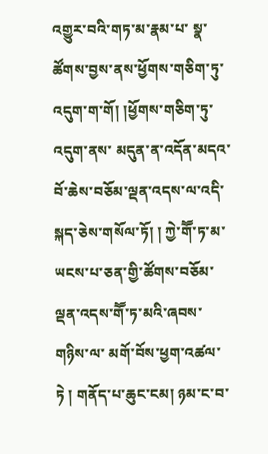འགྱུར་བའི་གཏ་མ་རྣམ་པ་ སྣ་ཚོགས་བྱས་ནས་ཕྱོགས་གཅིག་ཏུ་འདུག་ག་གོ། །ཕྱོགས་གཅིག་ཏུ་འདུག་ནས་ མདུན་ན་འདོན་མདའ་བོ་ཆེས་བཅོམ་ལྡན་འདས་ལ་འདི་སྐད་ཅེས་གསོལ་ཏོ། ། ཀྱེ་གཽ་ཏ་མ་ཡངས་པ་ཅན་གྱི་ཚོགས་བཅོམ་ལྡན་འདས་གཽ་ཏ་མའི་ཞབས་གཉིས་ལ་ མགོ་བོས་ཕྱག་འཚལ་ཏེ ། གནོད་པ་ཆུང་ངམ། ཉམ་ང་བ་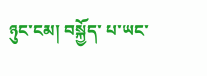ཉུང་ངམ། བསྐྱོད་ པ་ཡང་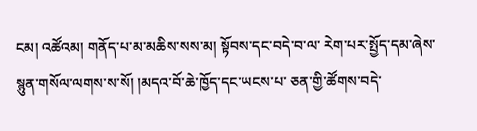ངམ། འཚོའམ། གནོད་པ་མ་མཆིས་སས་མ། སྟོབས་དང་བདེ་བ་ལ་ རེག་པར་སྤྱོད་དམ་ཞེས་སྙུན་གསོལ་ལགས་ས་སོ། །མདའ་བོ་ཆེ་ཁྱོད་དང་ཡངས་པ་ ཅན་གྱི་ཚོགས་བདེ་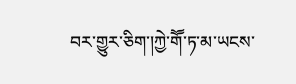བར་གྱུར་ཅིག་།ཀྱེ་གཽ་ཏ་མ་ཡངས་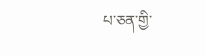པ་ཅན་གྱི་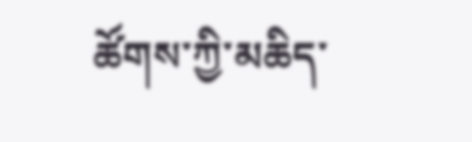ཚོགས་ཀྱི་མཆིད་